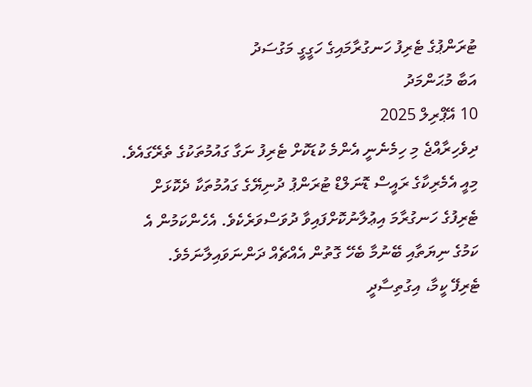ޓުރަންޕުގެ ޓެރިފު ހަނގުރާމައިގެ ހަގީގީ މަގުސަދު
އަބާ މުޙަންމަދު
10 އޭޕްރިލް 2025
ދިވެހިރާއްޖެ މި ހިމެނެނީ އެންމެ ކުޑަކޮށް ޓެރިފު ނަގާ ގައުމުތަކުގެ ތެރޭގައެވެ.
މިއީ އެމެރިކާގެ ރައީސް ޑޮނަލްޑް ޓުރަންޕު ދުނިޔޭގެ ގައުމުތަކާ ދެކޮޅަށް ޓެރިފުގެ ހަނގުރާމަ އިޢުލާނުކޮށްފައިވާ ދުވަސްވަރެކެވެ. އެހެންކަމުން އެ ކަމުގެ ނިޔަތާއި ބޭނުމާ ބެހޭ ގޮތުން އެއްޗެއް ދަންނަވައިލާނަމެވެ.
ޓެރިފޭ ކީމާ، އިގުތިސާދީ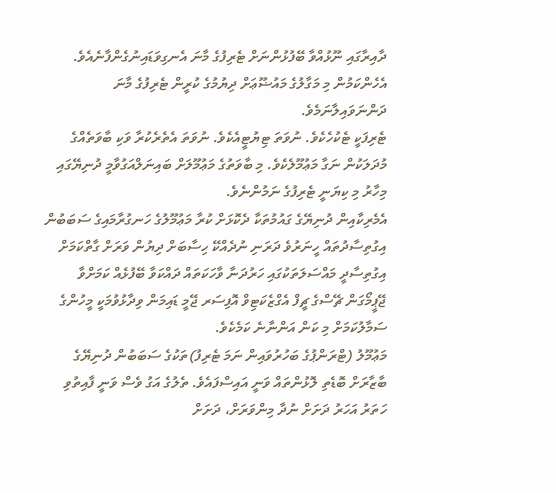ދާއިރާގައި ނޫޅުއްވާ ބޭފުޅުންނަށް ޓެރިފުގެ މާނަ އެނގިވަޑައިނުގެންފާނެއެވެ. އެހެންކަމުން މި މަގާލުގެ މައުޟޫޢަށް ދިޔުމުގެ ކުރީން ޓެރިފުގެ މާނަ ދަންނަވައިލާނަމެވެ.
ޓެރިފަކީ ޓެކުހެކެވެ. ނުވަތަ ޓިޔުޓީއެކެވެ. ނުވަތަ އެތެރެކުރާ ވަކި ބާވަތެއްގެ މުދަލަކުން ނަގާ މަޢުމޫލެކެވެ. މި ބާވަތުގެ މަޢުމޫލަށް ބައިނަލްއަގުވާމީ ދުނިޔޭގައި މިހާރު މި ކިޔަނީ ޓެރިފުގެ ނަމުންނެވެ.
އެމެރިކާއިން ދުނިޔޭގެ ގައުމުތަކާ ދެކޮޅަށް ކުރާ މަޢުމޫލުގެ ހަނގުރާމައިގެ ސަބަބުން އިގުތިސާދުތައް ހީނަރުވެ ދަރަނި ނުދެއްކޭ ހިސާބަށް ދިޔުން ވަރަށް ގާތްކަމަށް އިގުތިސާދީ މައްސަލަތަކުގައި ހަރުދަނާ ވާހަކަތައް ދައްކަވާ ބޭފުޅެއް ކަމަށްވާ ޖޭޕީމޯގަން ޗޭސްގެ ޗީފް އެގްޒެކަޓިވް އޮފިސަރ ޖޭމީ ޑައިމަން ވިދާޅުވުމަކީ މީހުންގެ ސަމާލުކަމަށް މި ކަން އަންނާނެ ކަމެކެވެ.
މަޢުމޫލު (ޓްރަންޕުގެ ބަހުރުވައިން ނަމަ ޓެރިފު)ތަކުގެ ސަބަބުން ދުނިޔޭގެ ބާޒާރަށް ބޮޑެތި ލޮޅުންތައް ވަނީ އައިސްފައެވެ. ތެލުގެ އަގު ވެސް ވަނީ ފާއިތުވި ހަތަރު އަހަރު ދަށަށް ނުދާ މިންވަރަށް، ދަށަށް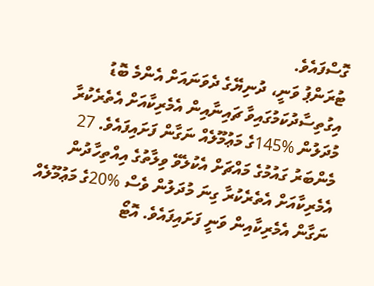ގޮސްފައެވެ.
ޓުރަންޕު ވަނީ، ދުނިޔޭގެ ދެވަނައަށް އެންމެ ބޮޑު އިގުތިސާދުކަމުގައިވާ ޗައިނާއިން އެމެރިކާއަށް އެތެރެކުރާ މުދަލުން %145ގެ މަޢުމޫލެއް ނަގާން ފަށައިފައެވެ. 27 މެންބަރު ގައުމުގެ މައްޗަށް އެކުލެވޭ ވިލާތުގެ އިއްތިހާދުން އެމެރިކާއަށް އެތެރެކުރާ ގިނަ މުދަލުން ވެސް %20ގެ މަޢުމޫލެއް ނަގާން އެމެރިކާއިން ވަނީ ފަށައިފައެވެ. އޮޓޯ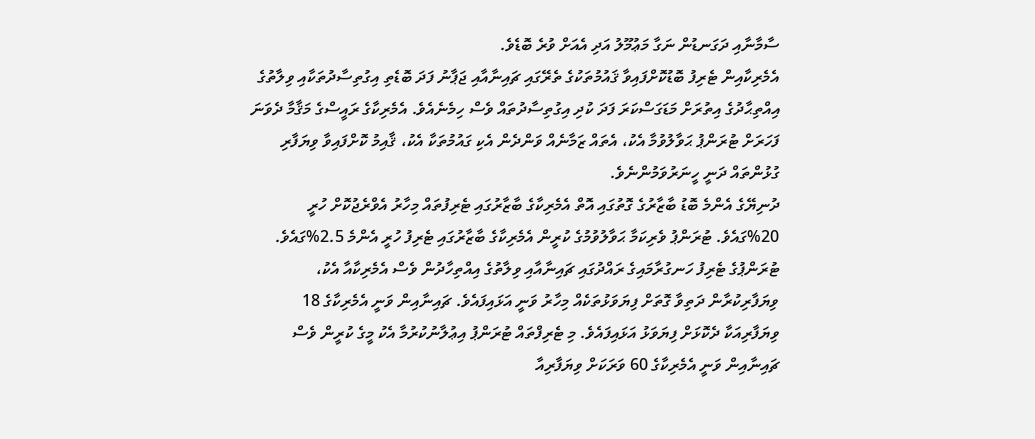ސާމާނާއި ދަގަނޑުން ނަގާ މަޢުމޫލު އަދި އެއަށް ވުރެ ބޮޑެވެ.
އެމެރިކާއިން ޓެރިފު ބޮޑުކޮށްފައިވާ ޤައުމުތަކުގެ ތެރޭގައި ޗައިނާއާއި ޖަޕާނު ފަދަ ބޮޑެތި އިގުތިސާދުތަކާއި ވިލާތުގެ އިއްތިޙާދުގެ އިތުރަށް މަޑަގަސްކަރަ ފަދަ ކުދި އިގުތިސާދުތައް ވެސް ހިމެނެއެވެ. އެމެރިކާގެ ރައީސްގެ މަޤާމާ ދެވަނަ ފަހަރަށް ޓުރަންޕު ޙަވާލުވުމާ އެކު، އެތައް ޒަމާނެއް ވަންދެން އެކި ގައުމުތަކާ އެކު، ޤާއިމު ކޮށްފައިވާ ވިޔަފާރި ގުޅުންތައް ދަނީ ހީނަރުވަމުންނެވެ.
ދުނިޔޭގެ އެންމެ ބޮޑު ބާޒާރުގެ ގޮތުގައި އޮތް އެމެރިކާގެ ބާޒާރުގައި ޓެރިފުތައް މިހާރު އެވްރެޖުކޮށް ހުރީ 20%ގައެވެ. ޓުރަންޕު ވެރިކަމާ ޙަވާލުވުމުގެ ކުރީން އެމެރިކާގެ ބާޒާރުގައި ޓެރިފު ހުރީ އެންމެ 2.5%ގައެވެ.
ޓުރަންޕުގެ ޓެރިފު ހަނގުރާމައިގެ ރައްދުގައި ޗައިނާއާއި ވިލާތުގެ އިއްތިހާދުން ވެސް އެމެރިކާއާ އެކު، ވިޔަފާރިކުރާން ދަތިވާ ގޮތަށް ފިޔަވަޅުތަކެއް މިހާރު ވަނީ އަޅައިފައެވެ. ޗައިނާއިން ވަނީ އެމެރިކާގެ 18 ވިޔަފާރިއަކާ ދެކޮޅަށް ފިޔަވަޅު އަޅައިފައެވެ. މި ޓެރިފްތައް ޓުރަންޕު އިޢުލާނުކުރުމާ އެކު މީގެ ކުރީން ވެސް ޗައިނާއިން ވަނީ އެމެރިކާގެ 60 ވަރަކަށް ވިޔަފާރިއާ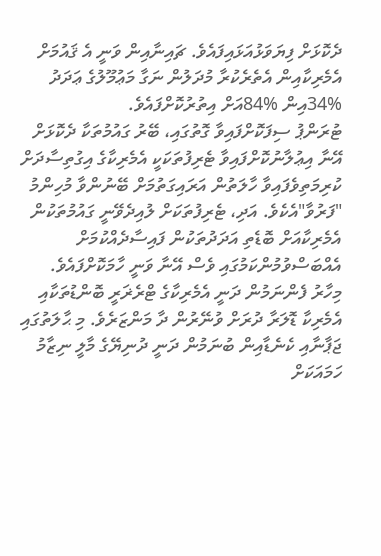ދެކޮޅަށް ފިޔަވަޅުއަޅައިފައެވެ. ޗައިނާއިން ވަނީ އެ ޤައުމަށް އެމެރިކާއިން އެތެރެކުރާ މުދަލުން ނަގާ މަޢުމޫލުގެ ޢަދަދު %34އިން %84އަށް އިތުރުކޮށްފައެވެ.
ޓުރަންޕު ސިފަކޮށްފައިވާ ގޮތުގައި، ބޭރު ގައުމުތަކާ ދެކޮޅަށް އޭނާ އިޢުލާނުކޮށްފައިވާ ޓެރިފުތަކަކީ އެމެރިކާގެ އިގުތިސާދަށް ކުރިމަތިވެފައިވާ ހާލަތުން އަރައިގަތުމަށް ބޭނުންވާ މުހިންމު "ފަރުވާ"އެކެވެ. އަދި، ޓެރިފުތަކަށް ލުއިދެވޭނީ ގައުމުތަކުން އެމެރިކާއަށް ބޮޑެތި އަދަދުތަކުން ފައިސާދެއްކުމަށް އެއްބަސްވުމުންކަމުގައި ވެސް އޭނާ ވަނީ ހާމަކޮށްފައެވެ.
މިހާރު ފެންނަމުން ދަނީ އެމެރިކާގެ ޓްރެޜަރީ ބޮންޑުތަކާއި އެމެރިކާ ޑޮލަރާ ދުރަށް ވުނޭރުން ދާ މަންޒަރެވެ. މި ޙާލަތުގައި ޖަޕާނާއި ކެނެޑާއިން ބުނަމުން ދަނީ ދުނިޔޭގެ މާލީ ނިޒާމު ހަމައަކަށް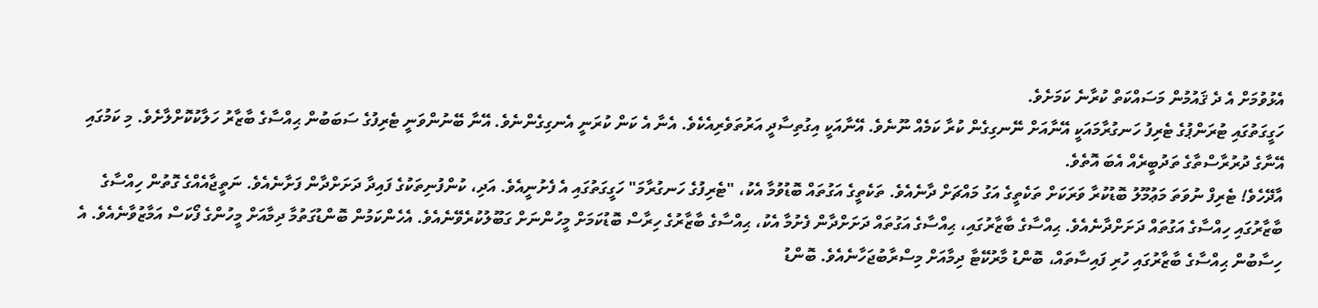އެޅުވުމަށް އެ ދެ ޤައުމުން މަސައްކަތް ކުރާނެ ކަމަށެވެ.
ހަގީގަތުގައި ޓުރަންޕުގެ ޓެރިފު ހަނގުރާމައަކީ އޭނާއަށް ނޭނގިގެން ކުރާ ކަމެއް ނޫނެވެ. އޭނާއަކީ އިގުތިސާދީ އަރުތަވެރިއެކެވެ. އެނާ އެ ކަން ކުރަނީ އެނގިގެންނެވެ. އޭނާ ބޭނުންވަނީ ޓެރިފުގެ ސަބަބުން ޙިއްސާގެ ބާޒާރު ހަލާކުކޮށްލާށެވެ. މި ކަމުގައި އޭނާގެ ދުރުރާސްތާގެ ތަދުބީރެއް އެބަ އޮތެވެ.
އާދޭހެވެ! ޓެރިފް ނުވަތަ މަޢުމޫލު ބޮޑުކުރާ ވަރަކަށް ތަކެތީގެ އަގު މައްޗަށް ދާނެއެވެ. ތަކެތީގެ އަގުތައް ބޮޑުވުމާ އެކު، "ޓެރިފުގެ ހަނގުރާމަ" ހަގީގަތުގައި އެ ފެށުނީއެވެ. އަދި، ކުންފުނިތަކުގެ ފައިދާ ދަށަށްދާން ފަށާނެއެވެ. ނަތީޖާއެއްގެ ގޮތުން ހިއްސާގެ ބާޒާރުގައި ހިއްސާގެ އަގުތައް ދަށަށްދާނެއެވެ. ޙިއްސާގެ ބާޒާރުގައި، ޙިއްސާގެ އަގުތައް ދަށަށްދާން ފެށުމާ އެކު، ޙިއްސާގެ ބާޒާރުގެ ހިރާސް ބޮޑުކަމަށް މީހުންނަށް ގަބޫލުކުރެވޭނެއެވެ. އެހެންކަމުން ބޮންޑުގަތުމާ ދިމާއަށް މީހުންގެ ފޯކަސް އަމާޒުވާނެއެވެ. އެ ހިސާބުން ޙިއްސާގެ ބާޒާރުގައި ހުރި ފައިސާތައް، ބޮންޑު މާރުކޭޓާ ދިމާއަށް މިސްރާބުޖަހާނެއެވެ. ބޮންޑު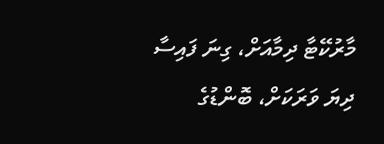މާރުކޭޓާ ދިމާއަށް، ގިނަ ފައިސާ ދިޔަ ވަރަކަށް، ބޮންޑުގެ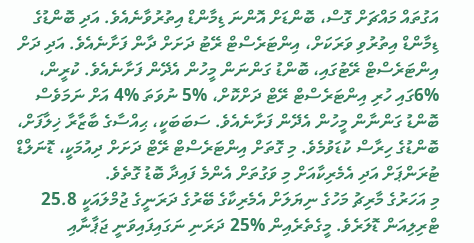އަގުތައް މައްޗަށް ގޮސް، ބޮންޑަށް އޮންނަ ޑިމާންޑް އިތުރުވާނެއެވެ. އަދި ބޮންޑުގެ ޑިމާންޑް އިތުރުވި ވަރަކަށް، އިންޓަރެސްޓް ރޭޓު ދަށަށް ދާން ފަށާނެއެވެ. އަދި ދަށް އިންޓަރެސްޓް ރޭޓުގައި، ބޮންޑު ގަންނަން މީހުން އެދޭން ފަށާނެއެވެ. ކުރީން، %6ގައި ހުރި އިންޓަރެސްޓް ރޭޓް ދަށްކޮށް، %5 ނުވަތަ %4 އަށް ނަމަވެސް ބޮންޑު ގަންނާން މީހުން އެދޭން ފަށާނެއެވެ. ސަބަބަކީ، ޙިއްސާގެ ބާޒާރާ ޚިލާފަށް، ބޮންޑުގެ ހިރާސް ކުޑަވުމެވެ. މި ގޮތަށް އިންޓަރެސްޓް ރޭޓް ދަށަށް ދިއުމަކީ، ޑޮނަލްޑް ޓުރަންޕަށް އަދި އެމެރިކާއަށް މި ވަގުތަށް އެންމެ ފައިދާ ބޮޑު ގޮތެވެ.
މި އަހަރުގެ މާރިޗު މަހުގެ ނިޔަލަށް އެމެރިކާގެ ބޭރުގެ ދަރަނީގެ ޖުމްލައަކީ 25.8 ޓްރިލިއަން ޑޮލަރެވެ. މީގެތެރެއިން %25 ދަރަނި ނަގައިފައިވަނީ ޖަޕާނާއި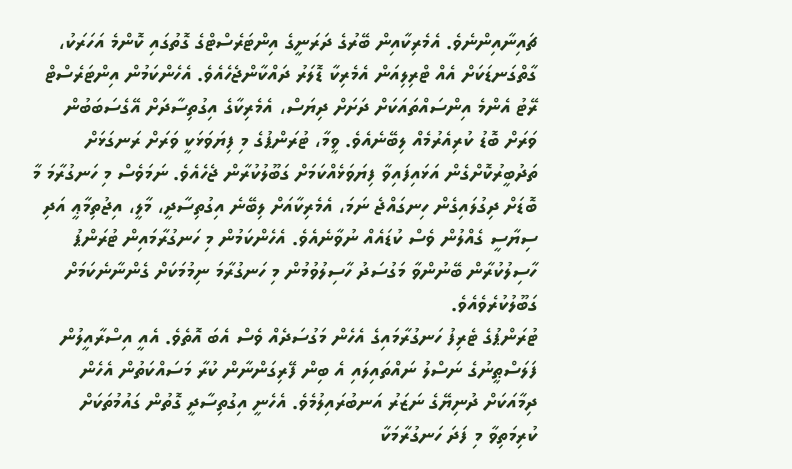ޗައިނާއިންނެވެ. އެމެރިކާއިން ބޭރުގެ ދަރަނީގެ އިންޓަރެސްޓްގެ ގޮތުގައި ކޮންމެ އަހަރަކު، ގާތްގަނޑަކަށް އެއް ޓްރިލިއަން އެމެރިކާ ޑޮލަރު ދައްކާންޖެހެއެވެ. އެހެންކަމުން އިންޓަރެސްޓް ރޭޓު އެންމެ އިންސައްތައަކަށް ދަށަށް ދިޔަސް، އެމެރިކާގެ އިގުތިސާދަށް އޭގެސަބަބުން ވަރަށް ބޮޑު ކުރިއެރުމެއް ލިބޭނެއެވެ. ވީމާ، ޓުރަންޕުގެ މި ފިޔަވަޅަކީ ވަރަށް ރަނގަޅަށް ތަދުބީރުކޮށްގެން އަޅައިފައިވާ ފިޔަވަޅެއްކަމަށް ގަބޫލުކުރާން ޖެހެއެވެ. ނަމަވެސް މި ހަނގުރާމަ މާ ބޮޑަށް ދިގުލައިގެން ހިނގައްޖެ ނަމަ، އެމެރިކާއަށް ލިބޭނެ އިގުތިސާދީ، މާލީ، އިޖުތިމާޢީ އަދި ސިޔާސީ ގެއްލުން ވެސް ކުޑައެއް ނުވާނެއެވެ. އެހެންކަމުން މި ހަނގުރާމައިން ޓުރަންޕު ހާސިލުކުރާން ބޭނުންވާ މަގުސަދު ހާސިލުވުމުން މި ހަނގުރާމަ ނިމުމަކަށް ގެންނާނެކަމަށް ގަބޫލުކުރެވެއެވެ.
ޓުރަންޕުގެ ޓެރިފު ހަނގުރާމައިގެ އެހެން މަގުސަދެއް ވެސް އެބަ އޮތެވެ. އެއީ އިސްރާއީލުން ފަލަސްޠީނުގެ ނަސްލު ނައްތައިލައި އެ ބިން ފޭރިގަންނާން ކުރާ މަސައްކަތުން އެހެން ދިމާއަކަށް ދުނިޔޭގެ ނަޒަރު އަނބުރައިލުމެވެ. އެހެނީ އިގުތިސާދީ ގޮތުން ގައުމުތަކަށް ކުރިމަތިވާ މި ފަދަ ހަނގުރާމަކާ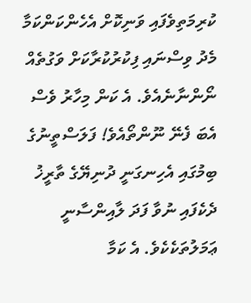ކުރިމަތިވެފައި ވަނިކޮށް އެހެންކަންކަމާ މެދު ވިސްނައި ފިކުރުކުރާކަށް ވަގުތެއް ނޯންނާނެއެވެ. އެ ކަން މިހާރު ވެސް އެބަ ފެނޭ ނޫންތޯއެވެ! ފަލަސްތީނުގެ ބިމުގައި އެހިނގަނީ ދުނިޔޭގެ ތާރީޚު ދެކެފައި ނުވާ ފަދަ ލާއިންސާނީ ޢަމަލުތަކެކެވެ. އެ ކަމާ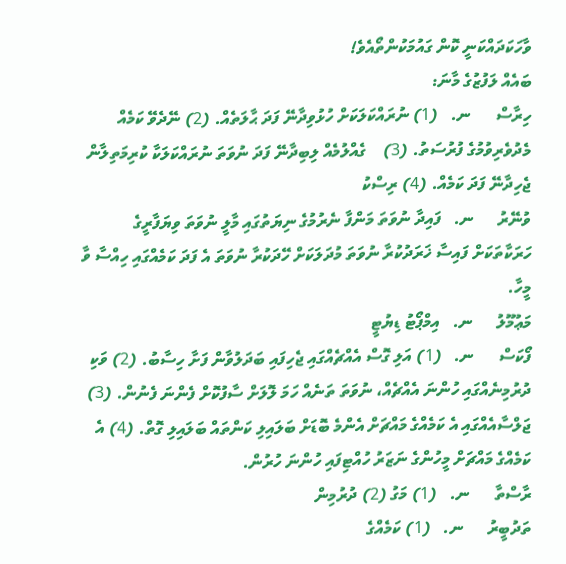ވާހަކަދައްކަނީ ކޮން ގައުމަކުންތޯއެވެ!
ބައެއް ލަފުޒުގެ މާނަ:
ހިރާސް      ނ.   (1) ނުރައްކަލަކަށް ހުޅުވިދާނޭ ފަދަ ޙާލަތެއް. (2) ނޭދެވޭ ކަމެއް މެދުވެރިވުމުގެ ފުރުސަތު. (3)    ގެއްލުމެއް ލިބިދާނޭ ފަދަ ނުވަތަ ނުރައްކަލަކާ ކުރިމަތިލާން ޖެހިދާނޭ ފަދަ ކަމެއް. (4) ރިސްކު
ވުނޭރު      ނ.   ފައިދާ ނުވަތަ މަންފާ ނެރުމުގެ ނިޔަތުގައި މާލީ ނުވަތަ ވިޔަފާރީގެ ހަރަކާތަކަށް ފައިސާ ޚަރަދުކުރާ ނުވަތަ މުދަލަކަށް ހޭދަކުރާ ނުވަތަ އެ ފަދަ ކަމެއްގައި ހިއްސާ ވާ މީހާ.
މަޢުމޫލު      ނ.   އިމްޕޯޓު ޑިޔުޓީ
ފޯކަސް      ނ.   (1) އަލި ގޮސް އެއްޗެއްގައި ޖެހިފައި ބަދަލުވާން ފަށާ ހިސާބު. (2) ވަކި ދުރުމިނެއްގައި ހުންނަ އެއްޗެއް، ނުވަތަ ތަނެއް ހަމަ ލޮލަށް ސާފުކޮށް ފެންނަ ފެނުން. (3) ޖަލްސާއެއްގައި އެ ކަމެއްގެ މައްޗަށް އެންމެ ބޮޑަށް ބަލައިލި ކަންތައް ބަލައިލި ގޮތް. (4) އެ ކަމެއްގެ މައްޗަށް މީހުންގެ ނަޒަރު ހުއްޓިފައި ހުންނަ ހުރުން.
ރާސްތާ      ނ.   (1) މަގު (2) ދުރުމިން
ތަދުބީރު      ނ.   (1) ކަމެއްގެ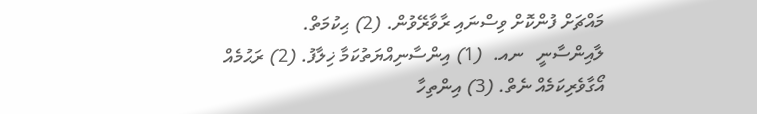މައްޗަށް ފުންކޮށް ވިސްނައި ރާވާރޭވުން. (2) ޙިކުމަތް.
ލާއިންސާނީ   ނއ.  (1) އިންސާނިއްޔަތުކަމާ ޚިލާފު. (2) ރަޙުމެއް އޯގާވެރިކަމެއް ނެތް. (3) އިންތިހާ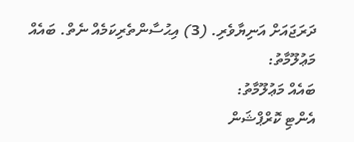ދަރަޖައަށް އަނިޔާވެރި. (3) އިޙުސާންތެރިކަމެއް ނެތް. ބައެއް މަޢުލޫމާތު:
ބައެއް މަޢުލޫމާތު:
އެންޓި ކޮރްޕްޝަން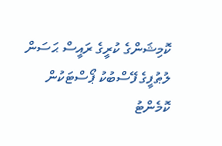ކޮމިޝަންގެ ކުރީގެ ރައީސް ޙަސަން ލުޠުފީގެ ފޭސްބުކު ޕޯސްޓަކުން
ކޮމެންޓު